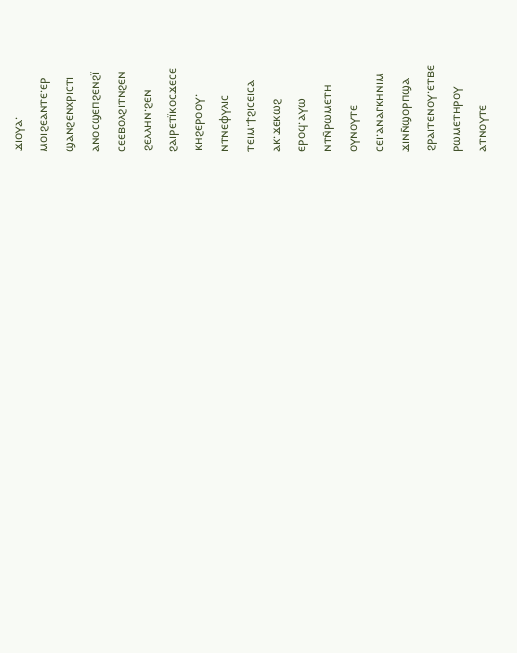ϫⲓⲟⲩⲁ·
ⲙⲟⲓϩⲉⲁⲛⲧⲉ·ⲉⲣ
ϣⲁⲛϩⲉⲛⲭⲣⲓⲥⲧⲓ
ⲁⲛⲟⲥϣⲉⲡϩⲉⲛϩⲓ̈
ⲥⲉⲉⲃⲟⲗϩⲓⲧⲛϩⲉⲛ
ϩⲉⲗⲗⲏⲛ·ϩⲉⲛ
ϩⲁⲓⲣⲉⲧⲓ̈ⲕⲟⲥϫⲉⲥⲉ
ⲕⲏϩⲉⲣⲟⲟⲩ·
ⲛⲧⲛⲉⲫⲩⲗⲓⲥ
ⲧⲉⲓⲙ·ϯϩⲓⲥⲉⲓⲥⲁ
ⲁⲕ·ϫⲉⲕⲱϩ
ⲉⲣⲟϥ·ⲁⲩⲱ
ⲛⲧⲛ̄ⲣⲱⲙⲉⲧⲏ
ⲟⲩⲛⲟⲩⲧⲉ
ⲥⲉⲓ·ⲁⲛⲁⲅⲕⲏⲛⲓⲙ
ϫⲓⲛⲛ̄ϣⲟⲣⲡϣⲁ
ϩⲣⲁⲓⲧⲉⲛⲟⲩ·ⲉⲧⲃⲉ
ⲣⲱⲙⲉⲧⲏⲣⲟⲩ
ⲁⲧⲛⲟⲩⲧⲉ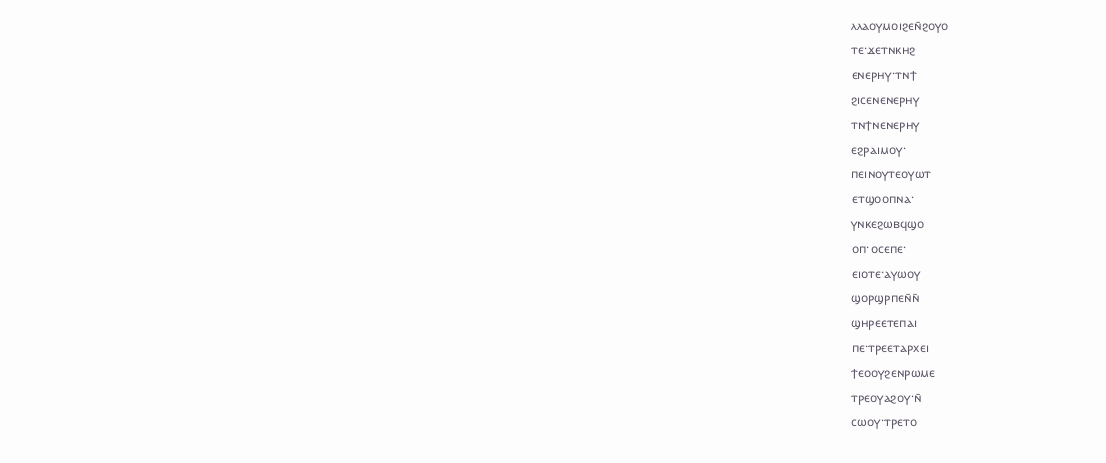ⲗⲗⲁⲟⲩⲙⲟⲓϩⲉⲛ̄ϩⲟⲩⲟ
ⲧⲉ·ϫⲉⲧⲛⲕⲏϩ
ⲉⲛⲉⲣⲏⲩ·ⲧⲛϯ
ϩⲓⲥⲉⲛⲉⲛⲉⲣⲏⲩ
ⲧⲛϯⲛⲉⲛⲉⲣⲏⲩ
ⲉϩⲣⲁⲓⲙⲟⲩ·
ⲡⲉⲓⲛⲟⲩⲧⲉⲟⲩⲱⲧ
ⲉⲧϣⲟⲟⲡⲛⲁ·
ⲩⲛⲕⲉϩⲱⲃϥϣⲟ
ⲟⲡ·ⲟⲥⲉⲡⲉ·
ⲉⲓⲟⲧⲉ·ⲁⲩⲱⲟⲩ
ϣⲟⲣϣⲣⲡⲉⲛ̄ⲛ̄
ϣⲏⲣⲉⲉⲧⲉⲡⲁⲓ
ⲡⲉ·ⲧⲣⲉⲉⲧⲁⲣⲭⲉⲓ
ϯⲉⲟⲟⲩϩⲉⲛⲣⲱⲙⲉ
ⲧⲣⲉⲟⲩⲁϩⲟⲩ·ⲛ̄
ⲥⲱⲟⲩ·ⲧⲣⲉⲧⲟ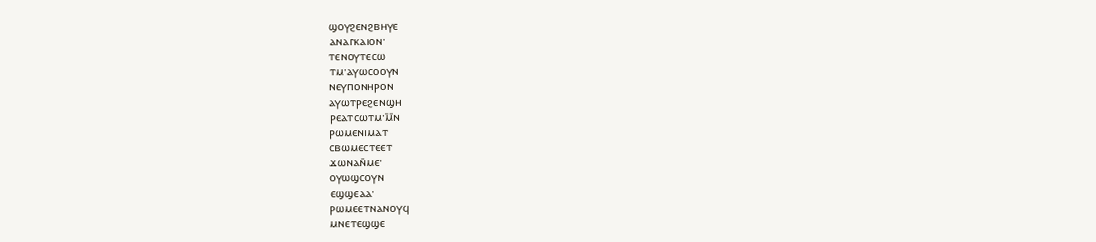ϣⲟⲩϩⲉⲛϩⲃⲏⲩⲉ
ⲁⲛⲁⲅⲕⲁⲓⲟⲛ·
ⲧⲉⲛⲟⲩⲧⲉⲥⲱ
ⲧⲙ·ⲁⲩⲱⲥⲟⲟⲩⲛ
ⲛⲉⲩⲡⲟⲛⲏⲣⲟⲛ
ⲁⲩⲱⲧⲣⲉϩⲉⲛϣⲏ
ⲣⲉⲁⲧⲥⲱⲧⲙ·ⲙ︤︥ⲛ
ⲣⲱⲙⲉⲛⲓⲙⲁⲧ
ⲥⲃⲱⲙⲉⲥⲧⲉⲉⲧ
ϫⲱⲛⲁⲛ̄ⲙⲉ·
ⲟⲩⲱϣⲥⲟⲩⲛ
ⲉϣϣⲉⲁⲁ·
ⲣⲱⲙⲉⲉⲧⲛⲁⲛⲟⲩϥ
ⲙⲛⲉⲧⲉϣϣⲉ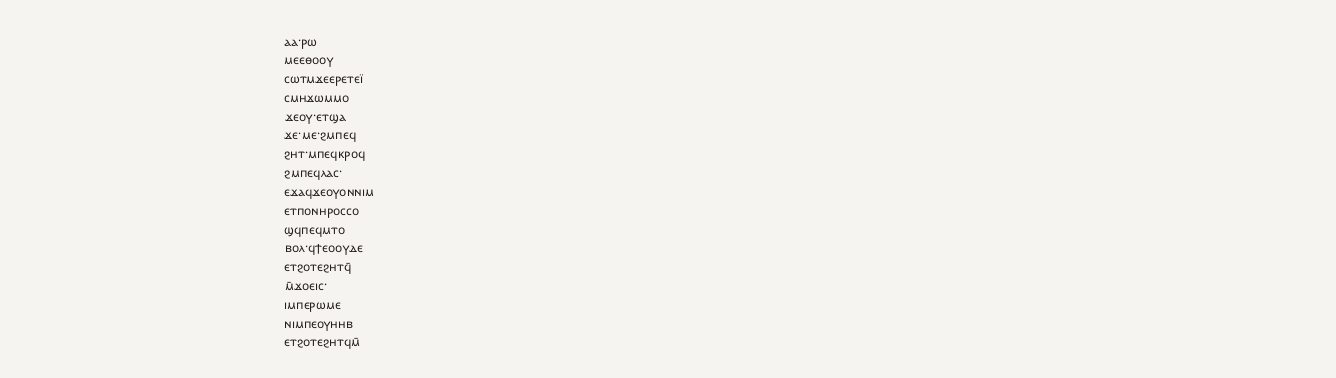ⲁⲁ·ⲣⲱ
ⲙⲉⲉⲑⲟⲟⲩ
ⲥⲱⲧⲙϫⲉⲉⲣⲉⲧⲉⲓ̈
ⲥⲙⲏϫⲱⲙⲙⲟ
ϫⲉⲟⲩ·ⲉⲧϣⲁ
ϫⲉ·ⲙⲉ·ϩⲙⲡⲉϥ
ϩⲏⲧ·ⲙⲡⲉϥⲕⲣⲟϥ
ϩⲙⲡⲉϥⲗⲁⲥ·
ⲉϫⲁϥϫⲉⲟⲩⲟⲛⲛⲓⲙ
ⲉⲧⲡⲟⲛⲏⲣⲟⲥⲥⲟ
ϣϥⲡⲉϥⲙⲧⲟ
ⲃⲟⲗ·ϥϯⲉⲟⲟⲩⲇⲉ
ⲉⲧϩⲟⲧⲉϩⲏⲧϥ̄
ⲙ̄ϫⲟⲉⲓⲥ·
ⲓⲙⲡⲉⲣⲱⲙⲉ
ⲛⲓⲙⲡⲉⲟⲩⲏⲏⲃ
ⲉⲧϩⲟⲧⲉϩⲏⲧϥⲙ̄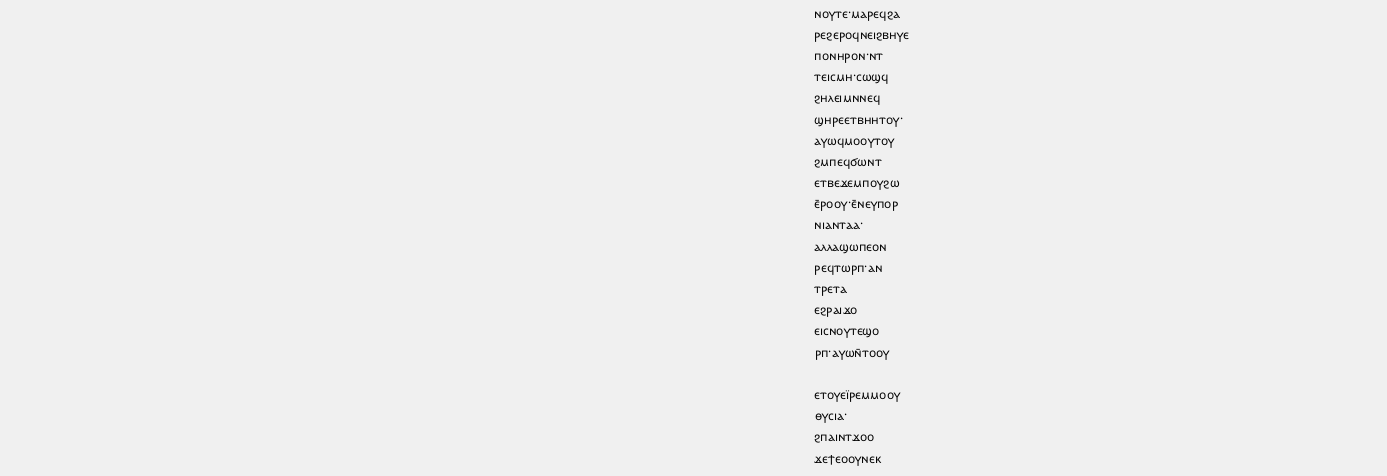ⲛⲟⲩⲧⲉ·ⲙⲁⲣⲉϥϩⲁ
ⲣⲉϩⲉⲣⲟϥⲛⲉⲓϩⲃⲏⲩⲉ
ⲡⲟⲛⲏⲣⲟⲛ·ⲛⲧ
ⲧⲉⲓⲥⲙⲏ·ⲥⲱϣϥ
ϩⲏⲗⲉⲓⲙⲛⲛⲉϥ
ϣⲏⲣⲉⲉⲧⲃⲏⲏⲧⲟⲩ·
ⲁⲩⲱϥⲙⲟⲟⲩⲧⲟⲩ
ϩⲙⲡⲉϥϭⲱⲛⲧ
ⲉⲧⲃⲉϫⲉⲙⲡⲟⲩϩⲱ
ⲉ̄ⲣⲟⲟⲩ·ⲉ̄ⲛⲉⲩⲡⲟⲣ
ⲛⲓⲁⲛⲧⲁⲁ·
ⲁⲗⲗⲁϣⲱⲡⲉⲟⲛ
ⲣⲉϥⲧⲱⲣⲡ·ⲁⲛ
ⲧⲣⲉⲧⲁ
ⲉϩⲣⲁⲓϫⲟ
ⲉⲓⲥⲛⲟⲩⲧⲉϣⲟ
ⲣⲡ·ⲁⲩⲱⲛ̄ⲧⲟⲟⲩ

ⲉⲧⲟⲩⲉⲓ̈ⲣⲉⲙⲙⲟⲟⲩ
ⲑⲩⲥⲓⲁ·
ϩⲡⲁⲓⲛⲧϫⲟⲟ
ϫⲉϯⲉⲟⲟⲩⲛⲉⲕ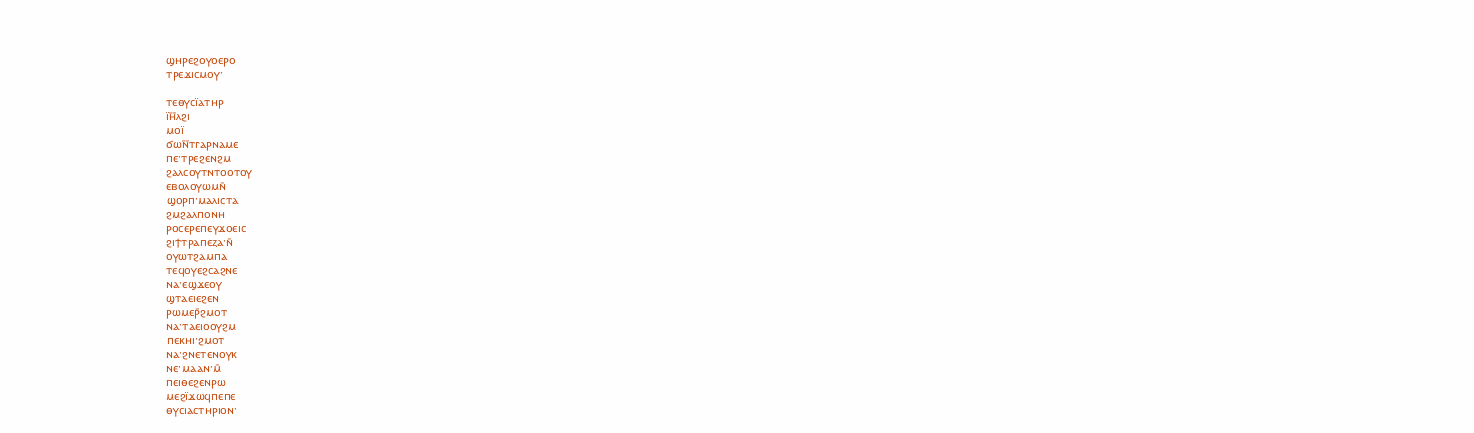ϣⲏⲣⲉϩⲟⲩⲟⲉⲣⲟ
ⲧⲣⲉϫⲓⲥⲙⲟⲩ·

ⲧⲉⲑⲩⲥⲓ̈ⲁⲧⲏⲣ
ⲓ̈ⲏ︤︥ⲗϩⲓ
ⲙⲟⲓ̈
ϭⲱⲛ︤︥ⲧⲅⲁⲣⲛⲁⲙⲉ
ⲡⲉ·ⲧⲣⲉϩⲉⲛϩⲙ
ϩⲁⲗⲥⲟⲩⲧⲛⲧⲟⲟⲧⲟⲩ
ⲉⲃⲟⲗⲟⲩⲱⲙⲛ̄
ϣⲟⲣⲡ·ⲙⲁⲗⲓⲥⲧⲁ
ϩⲙϩⲁⲗⲡⲟⲛⲏ
ⲣⲟⲥⲉⲣⲉⲡⲉⲩϫⲟⲉⲓⲥ
ϩⲓϯⲧⲣⲁⲡⲉⲍⲁ·ⲛ̄
ⲟⲩⲱⲧϩⲁⲙⲡⲁ
ⲧⲉϥⲟⲩⲉϩⲥⲁϩⲛⲉ
ⲛⲁ·ⲉϣϫⲉⲟⲩ
ϣⲧⲁⲉⲓⲉϩⲉⲛ
ⲣⲱⲙⲉⲣ̄ϩⲙⲟⲧ
ⲛⲁ·ⲧⲁⲉⲓⲟⲟⲩϩⲙ
ⲡⲉⲕⲏⲓ·ϩⲙⲟⲧ
ⲛⲁ·ϩⲛⲉⲧⲉⲛⲟⲩⲕ
ⲛⲉ·ⲙⲁⲁⲛ·ⲙ̄
ⲡⲉⲓⲑⲉϩⲉⲛⲣⲱ
ⲙⲉϩⲓ̈ϫⲱϥⲡⲉⲡⲉ
ⲑⲩⲥⲓⲁⲥⲧⲏⲣⲓⲟⲛ·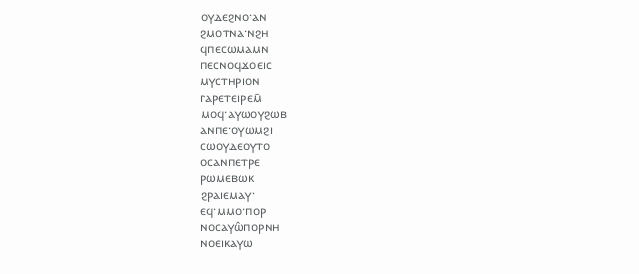ⲟⲩⲇⲉϩⲛⲟ·ⲁⲛ
ϩⲙⲟⲧⲛⲁ·ⲛϩⲏ
ϥⲡⲉⲥⲱⲙⲁⲙⲛ
ⲡⲉⲥⲛⲟϥϫⲟⲉⲓⲥ
ⲙⲩⲥⲧⲏⲣⲓⲟⲛ
ⲅⲁⲣⲉⲧⲉⲓⲣⲉⲙ̄
ⲙⲟϥ·ⲁⲩⲱⲟⲩϩⲱⲃ
ⲁⲛⲡⲉ·ⲟⲩⲱⲙϩⲓ
ⲥⲱⲟⲩⲇⲉⲟⲩⲧⲟ
ⲟⲥⲁⲛⲡⲉⲧⲣⲉ
ⲣⲱⲙⲉⲃⲱⲕ
ϩⲣⲁⲓⲉⲙⲁⲩ·
ⲉϥ·ⲙⲙⲟ·ⲡⲟⲣ
ⲛⲟⲥⲁⲩⲱ̂ⲡⲟⲣⲛⲏ
ⲛⲟⲉⲓⲕⲁⲩⲱ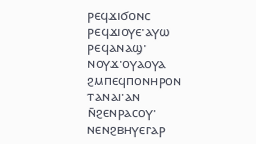ⲣⲉϥϫⲓϭⲟⲛⲥ
ⲣⲉϥϫⲓⲟⲩⲉ·ⲁⲩⲱ
ⲣⲉϥⲁⲛⲁϣ·
ⲛⲟⲩϫ·ⲟⲩⲁⲟⲩⲁ
ϩⲙⲡⲉϥⲡⲟⲛⲏⲣⲟⲛ
ⲧⲁⲛⲁⲓ·ⲁⲛ
ⲛ̄ϩⲉⲛⲣⲁⲥⲟⲩ·
ⲛⲉⲛϩⲃⲏⲩⲉⲅⲁⲣ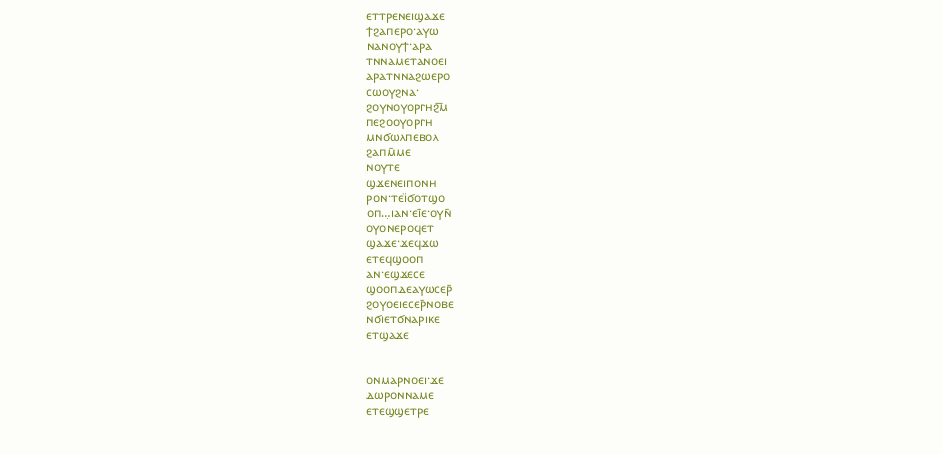ⲉⲧⲧⲣⲉⲛⲉⲓϣⲁϫⲉ
ϯϩⲁⲡⲉⲣⲟ·ⲁⲩⲱ
ⲛⲁⲛⲟⲩϯ·ⲁⲣⲁ
ⲧⲛⲛⲁⲙⲉⲧⲁⲛⲟⲉⲓ
ⲁⲣⲁⲧⲛⲛⲁϩⲱⲉⲣⲟ
ⲥⲱⲟⲩϩⲛⲁ·
ϩⲟⲩⲛⲟⲩⲟⲣⲅⲏϩ︤ⲙ︥
ⲡⲉϩⲟⲟⲩⲟⲣⲅⲏ
ⲙⲛϭⲱⲗⲡⲉⲃⲟⲗ
ϩⲁⲡⲙ̄ⲙⲉ
ⲛⲟⲩⲧⲉ
ϣϫⲉⲛⲉⲓⲡⲟⲛⲏ
ⲣⲟⲛ·ⲧⲉⲓ̈ϭⲟⲧϣⲟ
ⲟⲡ…̣ⲓⲁⲛ·ⲉⲓ̄ⲉ·ⲟⲩⲛ̄
ⲟⲩⲟⲛⲉⲣⲟϥⲉⲧ
ϣⲁϫⲉ·ϫⲉϥϫⲱ
ⲉⲧⲉϥϣⲟⲟⲡ
ⲁⲛ·ⲉϣϫⲉⲥⲉ
ϣⲟⲟⲡⲇⲉⲁⲩⲱⲥⲉⲣ̄
ϩⲟⲩⲟⲉⲓⲉⲥⲉⲣ̄ⲛⲟⲃⲉ
ⲛϭⲓⲉⲧϭⲛⲁⲣⲓⲕⲉ
ⲉⲧϣⲁϫⲉ


ⲟⲛⲙⲁⲣⲛⲟⲉⲓ·ϫⲉ
ⲇⲱⲣⲟⲛⲛⲁⲙⲉ
ⲉⲧⲉϣϣⲉⲧⲣⲉ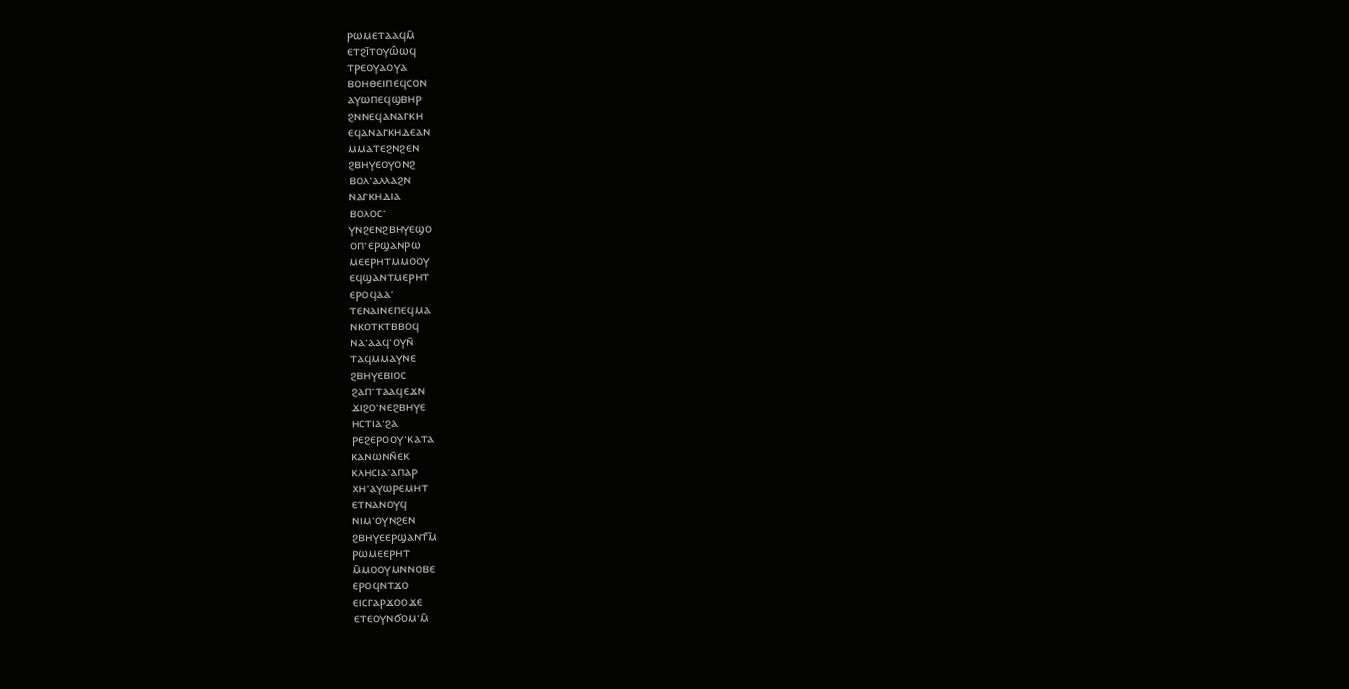ⲣⲱⲙⲉⲧⲁⲁϥⲙ̄
ⲉⲧϩⲓ̄ⲧⲟⲩⲱ̂ⲱϥ
ⲧⲣⲉⲟⲩⲁⲟⲩⲁ
ⲃⲟⲏⲑⲉⲓⲡⲉϥⲥⲟⲛ
ⲁⲩⲱⲡⲉϥϣⲃⲏⲣ
ϩⲛⲛⲉϥⲁⲛⲁⲅⲕⲏ
ⲉϥⲁⲛⲁⲅⲕⲏⲇⲉⲁⲛ
ⲙⲙⲁⲧⲉϩⲛϩⲉⲛ
ϩⲃⲏⲩⲉⲟⲩⲟⲛϩ
ⲃⲟⲗ·ⲁⲗⲗⲁϩⲛ
ⲛⲁⲅⲕⲏⲇⲓⲁ
ⲃⲟⲗⲟⲥ·
ⲩⲛϩⲉⲛϩⲃⲏⲩⲉϣⲟ
ⲟⲡ·ⲉⲣϣⲁⲛⲣⲱ
ⲙⲉⲉⲣⲏⲧⲙⲙⲟⲟⲩ
ⲉϥϣⲁⲛⲧⲙⲉⲣⲏⲧ
ⲉⲣⲟϥⲁⲁ·
ⲧⲉⲛⲁⲓⲛⲉⲡⲉϥⲙⲁ
ⲛⲕⲟⲧⲕⲧⲃⲃⲟϥ
ⲛⲁ·ⲁⲁϥ·ⲟⲩⲛ̄
ⲧⲁϥⲙⲙⲁⲩⲛⲉ
ϩⲃⲏⲩⲉⲃⲓⲟⲥ
ϩⲁⲡ·ⲧⲁⲁϥⲉϫⲛ
ϫⲓϩⲟ·ⲛⲉϩⲃⲏⲩⲉ
ⲏⲥⲧⲓⲁ·ϩⲁ
ⲣⲉϩⲉⲣⲟⲟⲩ·ⲕⲁⲧⲁ
ⲕⲁⲛⲱⲛⲛ̄ⲉⲕ
ⲕⲗⲏⲥⲓⲁ·ⲁⲡⲁⲣ
ⲭⲏ·ⲁⲩⲱⲣⲉⲙⲏⲧ
ⲉⲧⲛⲁⲛⲟⲩϥ
ⲛⲓⲙ·ⲟⲩⲛϩⲉⲛ
ϩⲃⲏⲩⲉⲉⲣϣⲁⲛⲧ︤ⲙ︥
ⲣⲱⲙⲉⲉⲣⲏⲧ
ⲙ̄ⲙⲟⲟⲩⲙⲛⲛⲟⲃⲉ
ⲉⲣⲟϥⲛⲧϫⲟ
ⲉⲓⲥⲅⲁⲣϫⲟⲟϫⲉ
ⲉⲧⲉⲟⲩⲛϭⲟⲙ·ⲙ̄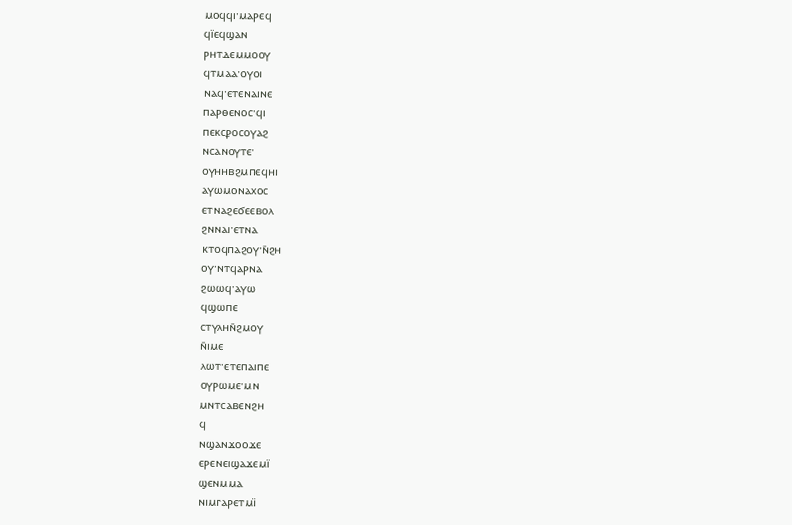ⲙⲟϥϥⲓ·ⲙⲁⲣⲉϥ
ϥⲓ̈ⲉϥϣⲁⲛ
ⲣⲏⲧⲇⲉⲙⲙⲟⲟⲩ
ϥⲧⲙⲁⲁ·ⲟⲩⲟⲓ
ⲛⲁϥ·ⲉⲧⲉⲛⲁⲓⲛⲉ
ⲡⲁⲣⲑⲉⲛⲟⲥ·ϥⲓ
ⲡⲉⲕⲥⳁⲟⲥⲟⲩⲁϩ
ⲛⲥⲁⲛⲟⲩⲧⲉ·
ⲟⲩⲏⲏⲃϩⲙⲡⲉϥⲏⲓ
ⲁⲩⲱⲙⲟⲛⲁⲭⲟⲥ
ⲉⲧⲛⲁϩⲉϭⲉⲉⲃⲟⲗ
ϩⲛⲛⲁⲓ·ⲉⲧⲛⲁ
ⲕⲧⲟϥⲡⲁϩⲟⲩ·ⲛ̄ϩⲏ
ⲟⲩ·ⲛⲧϥⲁⲣⲛⲁ
ϩⲱⲱϥ·ⲁⲩⲱ
ϥϣⲱⲡⲉ
ⲥⲧⲩⲗⲏⲛ̄ϩⲙⲟⲩ
ⲛ̄ⲓⲙⲉ
ⲗⲱⲧ·ⲉⲧⲉⲡⲁⲓⲡⲉ
ⲟⲩⲣⲱⲙⲉ·ⲙⲛ
ⲙⲛⲧⲥⲁⲃⲉⲛϩⲏ
ϥ
ⲛϣⲁⲛϫⲟⲟϫⲉ
ⲉⲣⲉⲛⲉⲓϣⲁϫⲉⲙⲓ̈
ϣⲉⲛⲙⲙⲁ
ⲛⲓⲙⲅⲁⲣⲉⲧⲙⲓ̈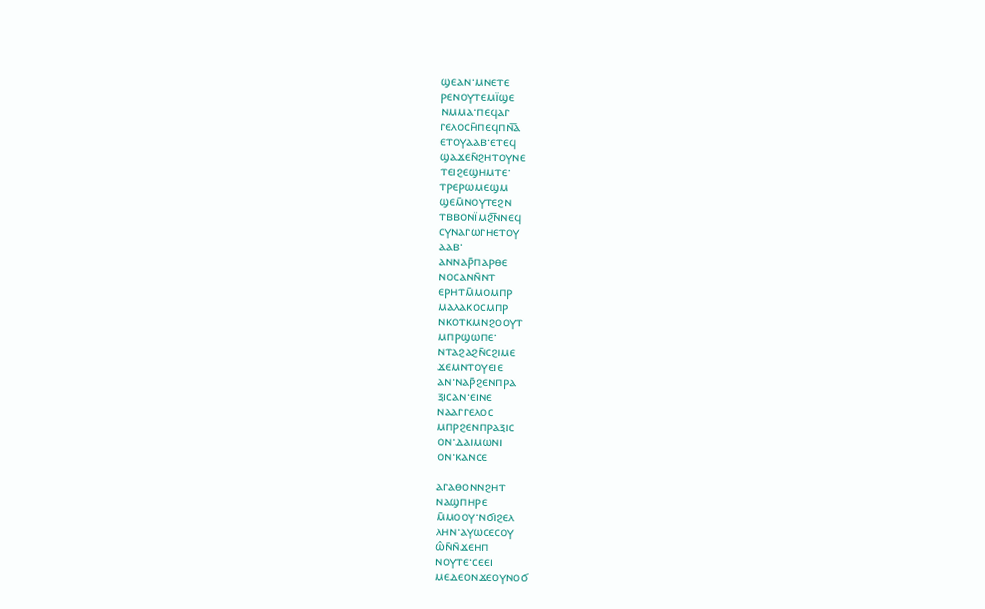ϣⲉⲁⲛ·ⲙⲛⲉⲧⲉ
ⲣⲉⲛⲟⲩⲧⲉⲙⲓ̈ϣⲉ
ⲛⲙⲙⲁ·ⲡⲉϥⲁⲅ
ⲅⲉⲗⲟⲥⲏ̄ⲡⲉϥⲡⲛ︤ⲁ︥
ⲉⲧⲟⲩⲁⲁⲃ·ⲉⲧⲉϥ
ϣⲁϫⲉⲛ̄ϩⲏⲧⲟⲩⲛⲉ
ⲧⲉⲓϩⲉϣⲏⲙⲧⲉ·
ⲧⲣⲉⲣⲱⲙⲉϣⲙ
ϣⲉⲙ̄ⲛⲟⲩⲧⲉϩⲛ
ⲧⲃⲃⲟⲛⲓ̈ⲙϩ︤ⲛ︥ⲛⲉϥ
ⲥⲩⲛⲁⲅⲱⲅⲏⲉⲧⲟⲩ
ⲁⲁⲃ·
ⲁⲛⲛⲁⲣ̄ⲡⲁⲣⲑⲉ
ⲛⲟⲥⲁⲛⲛ̄ⲛⲧ
ⲉⲣⲏⲧⲙ̄ⲙⲟⲙⲡⲣ
ⲙⲁⲗⲁⲕⲟⲥⲙⲡⲣ
ⲛⲕⲟⲧⲕⲙⲛϩⲟⲟⲩⲧ
ⲙⲡⲣϣⲱⲡⲉ·
ⲛⲧⲁϩⲁϩⲛ̄ⲥϩⲓⲙⲉ
ϫⲉⲙⲛⲧⲟⲩⲉⲓⲉ
ⲁⲛ·ⲛⲁⲣ̄ϩⲉⲛⲡⲣⲁ
ⲝⲓⲥⲁⲛ·ⲉⲓⲛⲉ
ⲛⲁⲁⲅⲅⲉⲗⲟⲥ
ⲙⲡⲣϩⲉⲛⲡⲣⲁⲝⲓⲥ
ⲟⲛ·ⲇⲁⲓⲙⲱⲛⲓ
ⲟⲛ·ⲕⲁⲛⲥⲉ

ⲁⲅⲁⲑⲟⲛⲛϩⲏⲧ
ⲛⲁϣⲡⲏⲣⲉ
ⲙ̄ⲙⲟⲟⲩ·ⲛϭⲓϩⲉⲗ
ⲗⲏⲛ·ⲁⲩⲱⲥⲉⲥⲟⲩ
ⲱ̂ⲛ̄ⲛ̄ϫⲉⲏⲡ
ⲛⲟⲩⲧⲉ·ⲥⲉⲉⲓ
ⲙⲉⲇⲉⲟⲛϫⲉⲟⲩⲛⲟϭ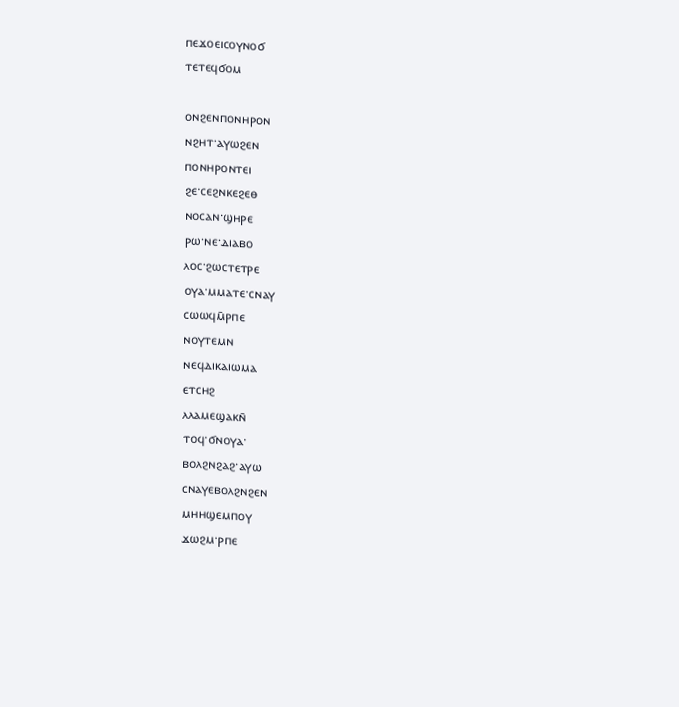ⲡⲉϫⲟⲉⲓⲥⲟⲩⲛⲟϭ
ⲧⲉⲧⲉϥϭⲟⲙ

ⲟⲛϩⲉⲛⲡⲟⲛⲏⲣⲟⲛ
ⲛϩⲏⲧ·ⲁⲩⲱϩⲉⲛ
ⲡⲟⲛⲏⲣⲟⲛⲧⲉⲓ
ϩⲉ·ⲥⲉϩⲛⲕⲉϩⲉⲑ
ⲛⲟⲥⲁⲛ·ϣⲏⲣⲉ
ⲣⲱ·ⲛⲉ·ⲇⲓⲁⲃⲟ
ⲗⲟⲥ·ϩⲱⲥⲧⲉⲧⲣⲉ
ⲟⲩⲁ·ⲙⲙⲁⲧⲉ·ⲥⲛⲁⲩ
ⲥⲱⲱϥⲙ̄ⲣⲡⲉ
ⲛⲟⲩⲧⲉⲙⲛ
ⲛⲉϥⲇⲓⲕⲁⲓⲱⲙⲁ
ⲉⲧⲥⲏϩ
ⲗⲗⲁⲙⲉϣⲁⲕⲛ̄
ⲧⲟϥ·ϭⲛⲟⲩⲁ·
ⲃⲟⲗϩⲛϩⲁϩ·ⲁⲩⲱ
ⲥⲛⲁⲩⲉⲃⲟⲗϩⲛϩⲉⲛ
ⲙⲏⲏϣⲉⲙⲡⲟⲩ
ϫⲱϩⲙ·ⲣⲡⲉ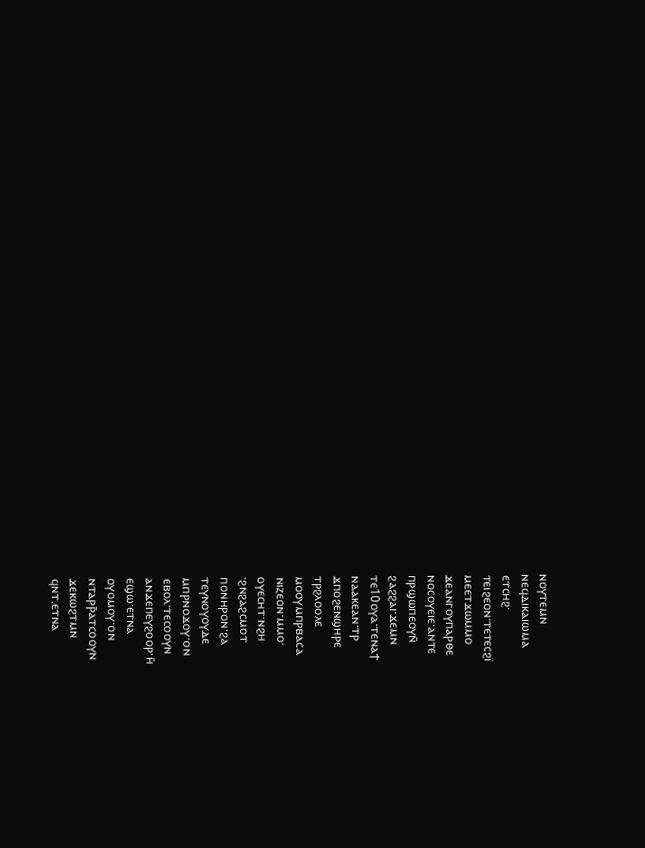ⲛⲟⲩⲧⲉⲙⲛ
ⲛⲉϥⲇⲓⲕⲁⲓⲱⲙⲁ
ⲉⲧⲥⲏϩ·
ⲧⲉⲓϩⲉⲟⲛ·ⲧⲉⲧⲉⲥϩⲓ̈
ⲙⲉⲉⲧϫⲱⲙⲙⲟ
ϫⲉⲁⲛⲅⲟⲩⲡⲁⲣⲑⲉ
ⲛⲟⲥⲟⲩⲉⲓⲉ·ⲁⲛⲧⲉ
ⲡⲣϣⲱⲡⲉⲟⲩⲛ̄
ϩⲁϩϩⲁⲓ·ϫⲉⲙⲛ
ⲧⲉ10ⲟⲩⲁ·ⲧⲉⲛⲁϯ
ⲛⲁⲁⲕⲉⲁⲛ·ⲧⲣ
ϫⲡⲟϩⲉⲛϣⲏⲣⲉ
ⲧⲣϩⲗⲟⲟⲗⲉ
ⲙⲟⲟⲩⲙⲡⲣⲃⲁⲥⲁ
ⲛⲓⲍⲉⲟⲛ·ⲙⲙⲟ·
ⲟⲩⲉⲥⲏⲧ·ⲛϩⲏ
·ϩⲛϩⲁϩⲥⲙⲟⲧ
ⲡⲟⲛⲏⲣⲟⲛ·ϩⲁ
ⲧⲉⲩⲛⲟⲩⲟⲩⲇⲉ
ⲙⲡⲣⲛⲟϫⲟⲩ·ⲟⲛ
ⲉⲃⲟⲗ·ⲧⲉⲥⲟⲟⲩⲛ
ⲁⲛϫⲉⲡⲉⲩϩⲟⲟⲣ·ⲏ̄
ⲉϣⲱ·ⲉⲧⲛⲁ
ⲟⲩⲟⲙⲟⲩ·ⲟⲛ
ⲛⲧⲁⲣⲣ̄ⲁⲧⲥⲟⲟⲩⲛ
ϫⲉⲕⲱϩⲧⲙⲛ
ϥⲛⲧ.ⲉⲧⲛⲁ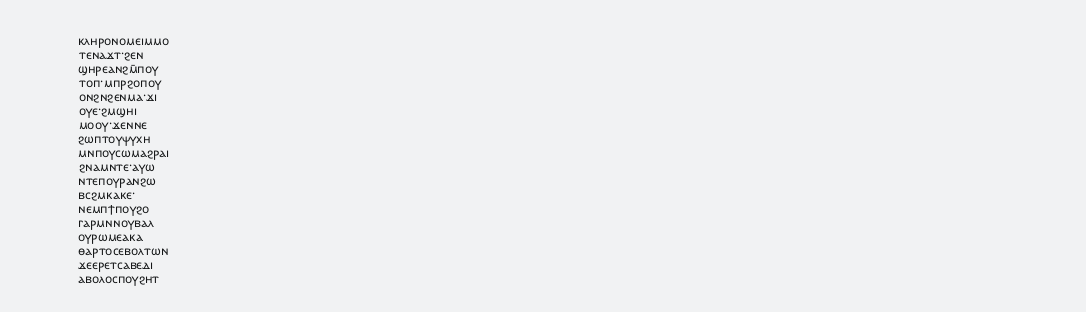ⲕⲗⲏⲣⲟⲛⲟⲙⲉⲓⲙⲙⲟ
ⲧⲉⲛⲁϫⲧ·ϩⲉⲛ
ϣⲏⲣⲉⲁⲛϩⲙ̄ⲡⲟⲩ
ⲧⲟⲡ·ⲙⲡⲣϩⲟⲡⲟⲩ
ⲟⲛϩⲛϩⲉⲛⲙⲁ·ϫⲓ
ⲟⲩⲉ·ϩⲙϣⲏⲓ
ⲙⲟⲟⲩ·ϫⲉⲛⲛⲉ
ϩⲱⲡⲧⲟⲩⲯⲩⲭⲏ
ⲙⲛⲡⲟⲩⲥⲱⲙⲁϩⲣⲁⲓ
ϩⲛⲁⲙⲛⲧⲉ·ⲁⲩⲱ
ⲛⲧⲉⲡⲟⲩⲣⲁⲛϩⲱ
ⲃⲥϩⲙⲕⲁⲕⲉ·
ⲛⲉⲙⲡϯⲡⲟⲩϩⲟ
ⲅⲁⲣⲙⲛⲛⲟⲩⲃⲁⲗ
ⲟⲩⲣⲱⲙⲉⲁⲕⲁ
ⲑⲁⲣⲧⲟⲥⲉⲃⲟⲗⲧⲱⲛ
ϫⲉⲉⲣⲉⲧⲥⲁⲃⲉⲇⲓ
ⲁⲃⲟⲗⲟⲥⲡⲟⲩϩⲏⲧ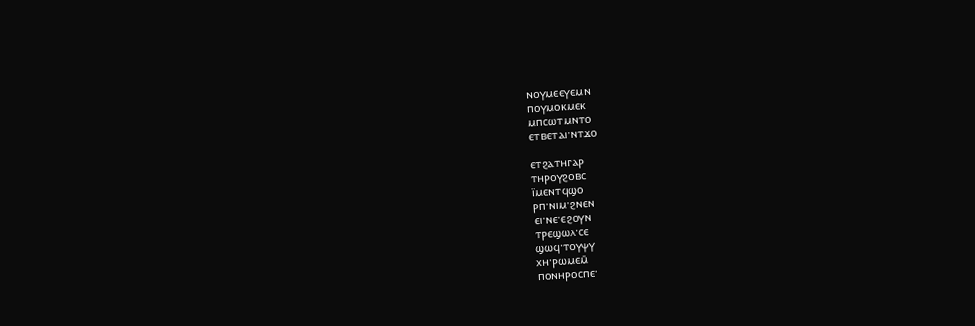ⲛⲟⲩⲙⲉⲉⲩⲉⲙⲛ
ⲡⲟⲩⲙⲟⲕⲙⲉⲕ
ⲙⲡⲥⲱⲧⲙⲛⲧⲟ
ⲉⲧⲃⲉⲧⲁⲓ·ⲛⲧϫⲟ

ⲉⲧϩⲁⲧⲏⲅⲁⲣ
ⲧⲏⲣⲟⲩϩⲟⲃⲥ
ⲓ̈ⲙⲉⲛⲧϥϣⲟ
ⲣⲡ·ⲛⲓⲙ·ϩⲛⲉⲛ
ⲉⲓ·ⲛⲉ·ⲉϩⲟⲩⲛ
ⲧⲣⲉϣⲱⲗ·ⲥⲉ
ϣⲱϥ·ⲧⲟⲩⲯⲩ
ⲭⲏ·ⲣⲱⲙⲉⲙ̄
ⲡⲟⲛⲏⲣⲟⲥⲡⲉ·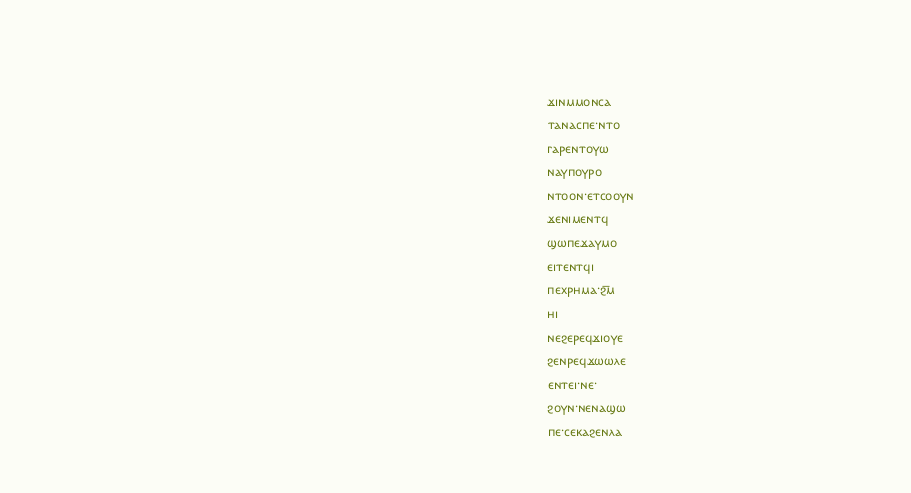ϫⲓⲛⲙⲙⲟⲛⲥⲁ
ⲧⲁⲛⲁⲥⲡⲉ·ⲛⲧⲟ
ⲅⲁⲣⲉⲛⲧⲟⲩⲱ
ⲛⲁⲩⲡⲟⲩⲣⲟ
ⲛⲧⲟⲟⲛ·ⲉⲧⲥⲟⲟⲩⲛ
ϫⲉⲛⲓⲙⲉⲛⲧϥ
ϣⲱⲡⲉϫⲁⲩⲙⲟ
ⲉⲓⲧⲉⲛⲧϥⲓ
ⲡⲉⲭⲣⲏⲙⲁ·ϩ︤ⲙ︥
ⲏⲓ
ⲛⲉϩⲉⲣⲉϥϫⲓⲟⲩⲉ
ϩⲉⲛⲣⲉϥϫⲱⲱⲗⲉ
ⲉⲛⲧⲉⲓ·ⲛⲉ·
ϩⲟⲩⲛ·ⲛⲉⲛⲁϣⲱ
ⲡⲉ·ⲥⲉⲕⲁϩⲉⲛⲗⲁ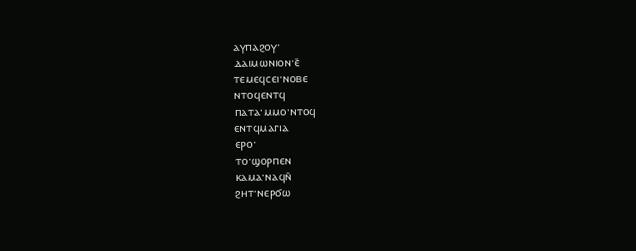ⲁⲩⲡⲁϩⲟⲩ·
ⲇⲁⲓⲙⲱⲛⲓⲟⲛ·ⲉ̄
ⲧⲉⲙⲉϥⲥⲉⲓ·ⲛⲟⲃⲉ
ⲛⲧⲟϥⲉⲛⲧϥ
ⲡⲁⲧⲁ·ⲙⲙⲟ·ⲛⲧⲟϥ
ⲉⲛⲧϥⲙⲁⲅⲓⲁ
ⲉⲣⲟ·
ⲧⲟ·ϣⲟⲣⲡⲉⲛ
ⲕⲁⲙⲁ·ⲛⲁϥⲛ̄
ϩⲏⲧ·ⲛⲉⲣϭⲱ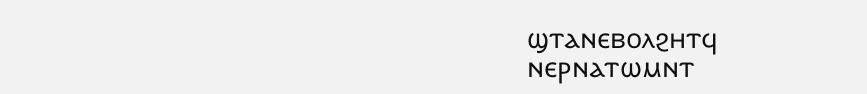ϣⲧⲁⲛⲉⲃⲟⲗϩⲏⲧϥ
ⲛⲉⲣⲛⲁⲧⲱⲙⲛⲧ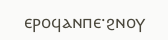ⲉⲣⲟϥⲁⲛⲡⲉ·ϩⲛⲟⲩ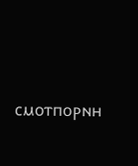ⲥⲙⲟⲧⲡⲟⲣⲛⲏ